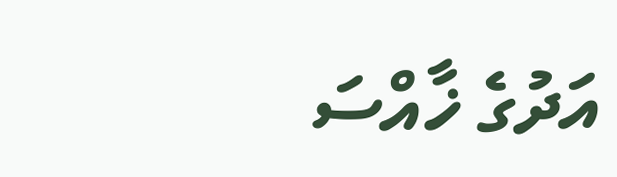އަދުގެ ޚާއްސަ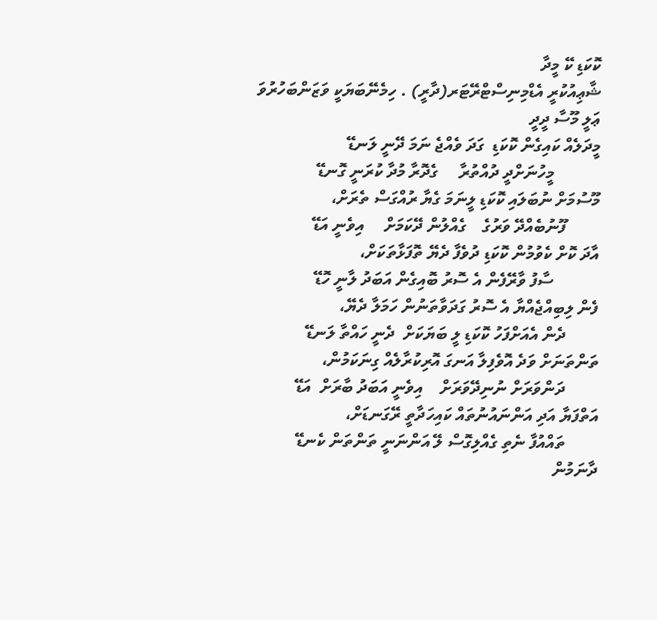ކޮކަޑި ކޭ މީދާ
ޝާޢިއުކުރީ އެޑްމިނިސްޓްރޭޓަރ(ދާރީ) . ހިމެނޭބަޔަކީ ވަޒަންބަހުރުވަ
ޢަލީ މޫސާ ދީދީ
މީދަލެއް ކައިގެން ކޮކަޑި  ގަދަ ވެއްޖެ ނަމަ ދޭނީ ލަނޑޭ
           މީހުނަށްދީ ދުއްތުރާ     ގެދޮރާ މުދާ ކުރަނީ ގޮނޑޭ
މޫސުމަށް ނުބަލައި ކޮކަޑި ލީނަމަ ގެޔާ ރުއްގަސް ތެރަށް،
        ފޫނުބެއްދޭ ވަރުގެ    ގެއްލުން ދޭކަމަށް     އިވެނީ އަޑޭ
އާދަ ކޮށް ކެވުމުން ކޮކަޑި ދުވެފާ ދެޔޭ ތޮފަޅާތަކަށް،
           ސާފު ވާރޭފެން އެ ސޮރު ބޮއިގެން އަބަދު ލާނީ ހޮޑޭ
ފެން ލިބިއްޖެއްޔާ އެ ސޮރު ގަދަވާތަނުން ހަމަލާ ދެޔޭ،
        ދެން އެއަށްފަހު ކޮކަޑި ލީ ބަޔަކަށް  ދެނީ ހައްތާ ލަނޑޭ
ތަންތަނަށް ވަދެ އޮވެފިލާ އަނގަ އޮރިކުރާލެއް ގިނަކަމުން،
        ދަންވަރަށް ނުނިދޭވަރަށް    އިވެނީ އަބަދު ބާރަށް  އަޑޭ
އަތްފަޔާ އަދި އަންނައުނުތައް ކައިހަދާތީ ރޭގަނޑަށް،
        ތައްއުފާ ނެތި ގެއްލިގޮސް ލޭ އަންނަނީ ތަންތަން ކެނޑޭ
ދާނަމުން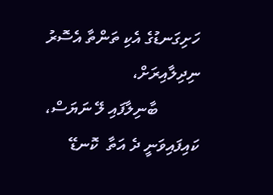ހަށިގަނޑުގެ އެކި ތަންތާ އެސޮރު ނިދިލާއިރަށް،
          ބާނިލާފައި ލޭ ނަޔަސް، ކައިފައިވަނީ ދެ އަތާ  ކޮނޑޭ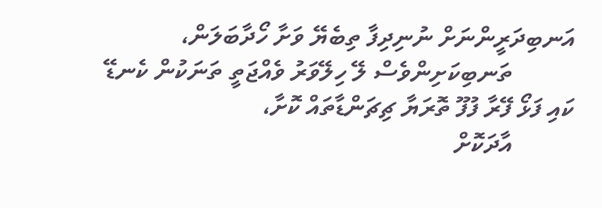އަނބިދަރީންނަށް ނުނިދިފާ ތިބެޔޭ ވަށާ ހޯދާބަލަން،
          ތަނބިކަށިންވެސް ލޭ ހިލޭވަރު ވެއްޖަތީ ތަނަކުން ކެނޑޭ
ކައި ފަޅޯ ފޭރާ ފުފޫ ތޮރަޔާ ޗިޗަންޑާތައް ކޮށާ،
          އާދަކޮށް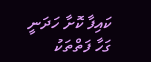ކައިފާ ކޮށާ ހަދަނީ ގަހާ ފަތްތަކު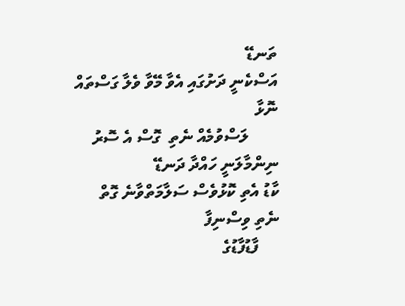ތަނޑޭ
އަސްކެނީ ދަށުގައި އެވާ މޭވާ ވެލާ ގަސްތައް ނޮޅާ
       ލަސްވުމެއް ނެތި  ގޮސް އެ ސޮރު ނިންމާލަނީ ހައްދާ ދަނޑޭ
ކާޑު އެތި ކޮޅުވެސް ސަލާމަތްވާނެ ގޮތް ނެތި ވިސްނިފާ
     ފާޑުފާޑުގެ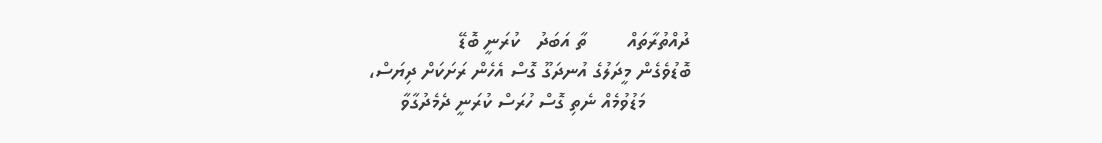ދުއްތުރާތައް       ތާ އަބަދު   ކުރަނީ ބޮޑޭ
ބޮޑުވެގެން މީދަލުގެ އުނދަގޫ ގޮސް އެހެން ރަށަކަށް ދިޔަސް،
        މަޑުވުމެއް ނެތި ގޮސް ހުރަސް ކުރަނީ ދެމެދުގާވާ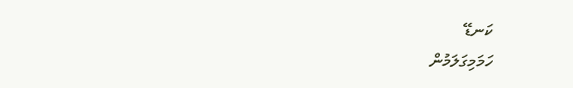ކަނޑޭ
ހަމަމިގަލަމުން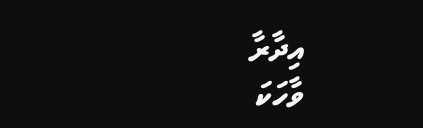އިދާރާ
ވާހަކަ